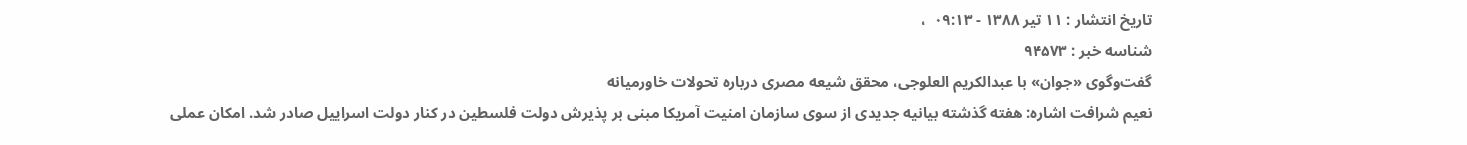تاریخ انتشار : ۱۱ تير ۱۳۸۸ - ۰۹:۱۳  ،
شناسه خبر : ۹۴۵۷۳
گفت‌وگوى «جوان» با عبدالکریم العلوجى، محقق شیعه مصرى درباره تحولات خاورمیانه
نعیم شرافت اشاره: هفته گذشته بیانیه جدیدى از سوى سازمان امنیت آمریکا مبنى بر پذیرش دولت فلسطین در کنار دولت اسراییل صادر شد. امکان عملى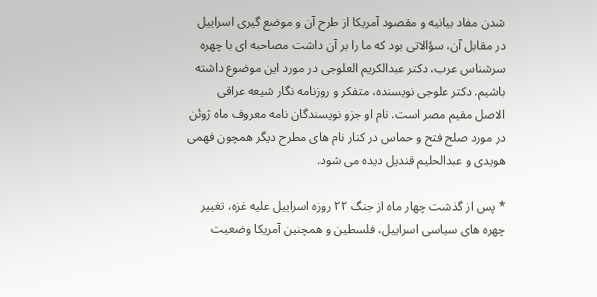شدن مفاد بیانیه و مقصود آمریکا از طرح آن و موضع گیرى اسراییل در مقابل آن، سؤالاتى بود که ما را بر آن داشت مصاحبه اى با چهره سرشناس عرب، دکتر عبدالکریم العلوجى در مورد این موضوع داشته باشیم. دکتر علوجى نویسنده، متفکر و روزنامه نگار شیعه عراقى الاصل مقیم مصر است. نام او جزو نویسندگان نامه معروف ماه ژوئن در مورد صلح فتح و حماس در کنار نام هاى مطرح دیگر همچون فهمى هویدى و عبدالحلیم قندیل دیده مى شود.

* پس از گذشت چهار ماه از جنگ ۲۲ روزه اسراییل علیه غزه، تغییر چهره هاى سیاسى اسراییل، فلسطین و همچنین آمریکا وضعیت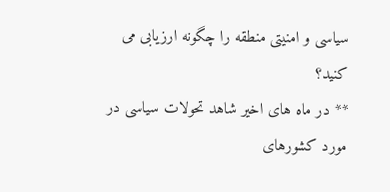سیاسى و امنیتى منطقه را چگونه ارزیابى مى کنید؟
** در ماه هاى اخیر شاهد تحولات سیاسى در مورد کشورهاى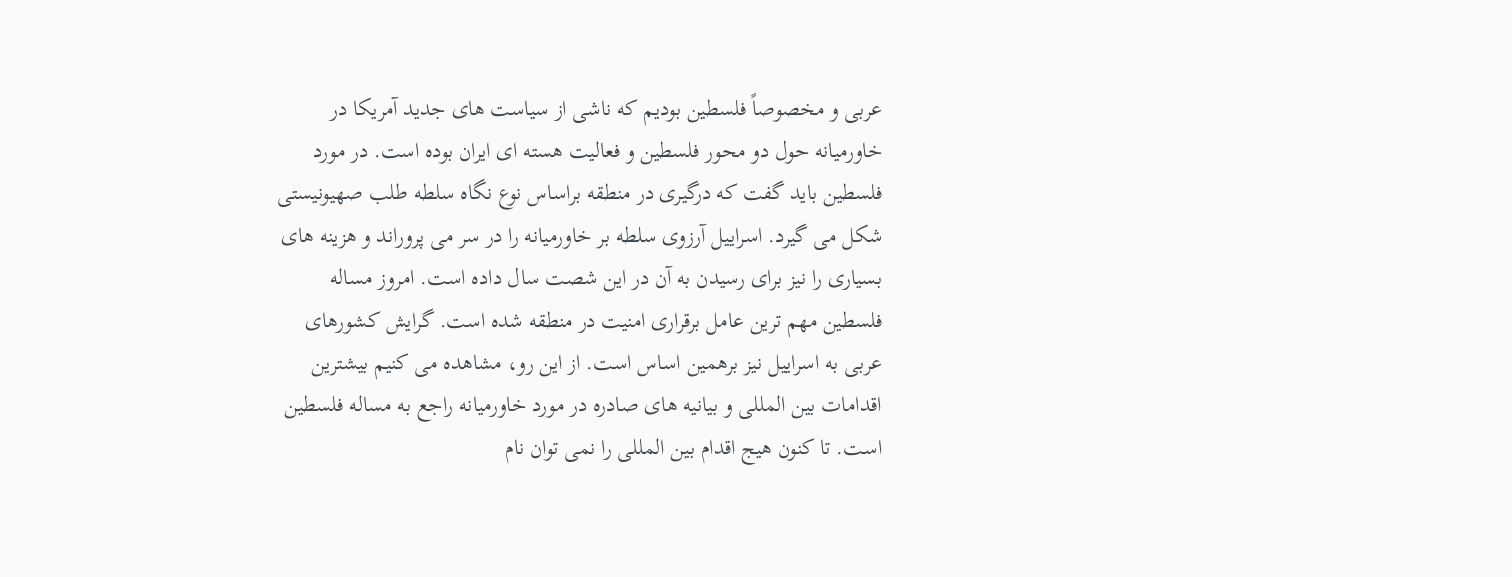عربى و مخصوصاً فلسطین بودیم که ناشى از سیاست هاى جدید آمریکا در خاورمیانه حول دو محور فلسطین و فعالیت هسته اى ایران بوده است. در مورد فلسطین باید گفت که درگیرى در منطقه براساس نوع نگاه سلطه طلب صهیونیستى شکل مى گیرد. اسراییل آرزوى سلطه بر خاورمیانه را در سر مى پروراند و هزینه هاى بسیارى را نیز براى رسیدن به آن در این شصت سال داده است. امروز مساله فلسطین مهم ترین عامل برقرارى امنیت در منطقه شده است. گرایش کشورهاى عربى به اسراییل نیز برهمین اساس است. از این رو، مشاهده مى کنیم بیشترین اقدامات بین المللى و بیانیه هاى صادره در مورد خاورمیانه راجع به مساله فلسطین است. تا کنون هیج اقدام بین المللى را نمى توان نام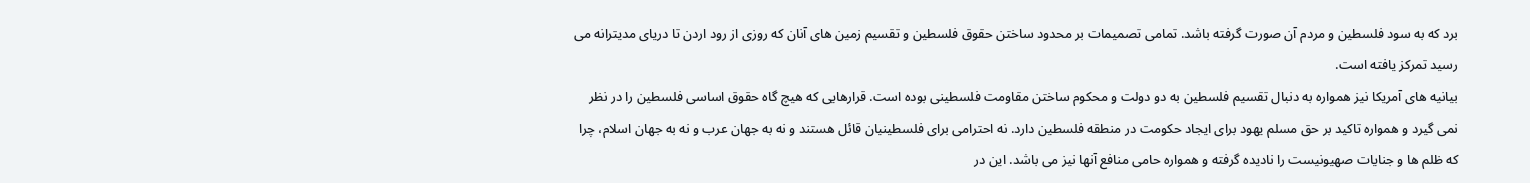برد که به سود فلسطین و مردم آن صورت گرفته باشد. تمامى تصمیمات بر محدود ساختن حقوق فلسطین و تقسیم زمین هاى آنان که روزى از رود اردن تا دریاى مدیترانه مى رسید تمرکز یافته است.
بیانیه هاى آمریکا نیز همواره به دنبال تقسیم فلسطین به دو دولت و محکوم ساختن مقاومت فلسطینى بوده است. قرارهایى که هیچ گاه حقوق اساسى فلسطین را در نظر نمى گیرد و همواره تاکید بر حق مسلم یهود براى ایجاد حکومت در منطقه فلسطین دارد. نه احترامى براى فلسطینیان قائل هستند و نه به جهان عرب و نه به جهان اسلام، چرا که ظلم ها و جنایات صهیونیست را نادیده گرفته و همواره حامى منافع آنها نیز مى باشد. این در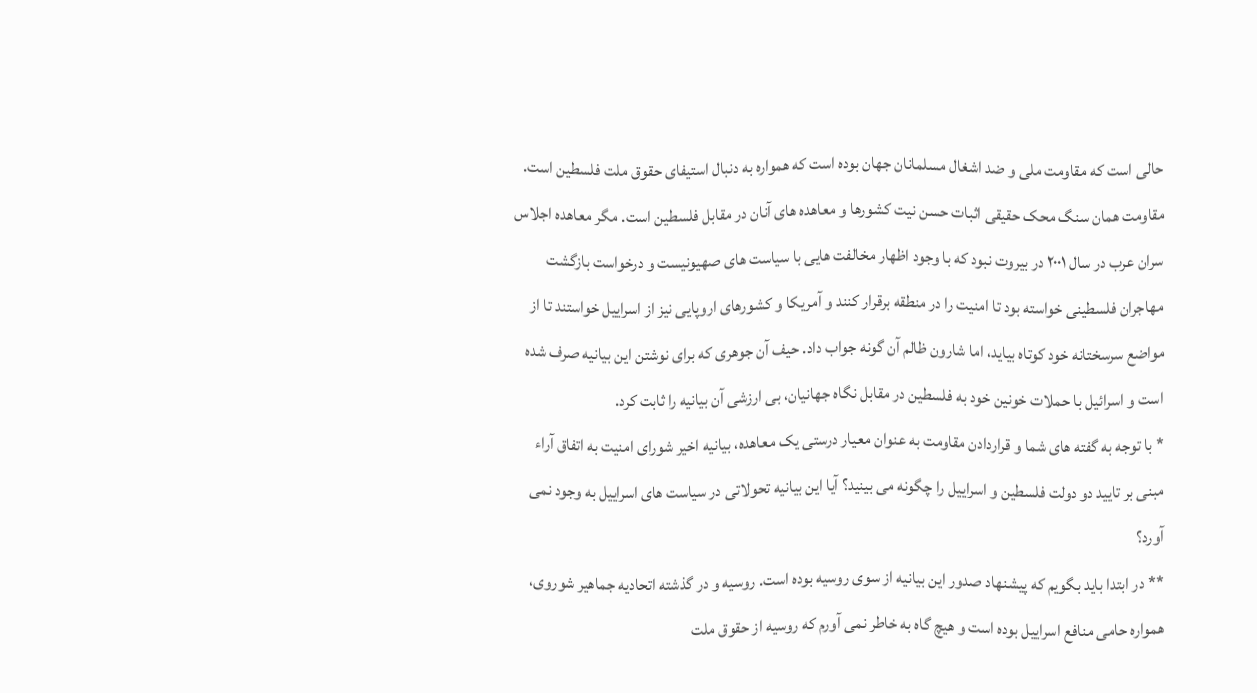حالى است که مقاومت ملى و ضد اشغال مسلمانان جهان بوده است که همواره به دنبال استیفاى حقوق ملت فلسطین است. مقاومت همان سنگ محک حقیقى اثبات حسن نیت کشورها و معاهده هاى آنان در مقابل فلسطین است. مگر معاهده اجلاس سران عرب در سال ۲۰۰۱ در بیروت نبود که با وجود اظهار مخالفت هایى با سیاست هاى صهیونیست و درخواست بازگشت مهاجران فلسطینى خواسته بود تا امنیت را در منطقه برقرار کنند و آمریکا و کشورهاى اروپایى نیز از اسراییل خواستند تا از مواضع سرسختانه خود کوتاه بیاید، اما شارون ظالم آن گونه جواب داد. حیف آن جوهرى که براى نوشتن این بیانیه صرف شده است و اسرائیل با حملات خونین خود به فلسطین در مقابل نگاه جهانیان، بى ارزشى آن بیانیه را ثابت کرد.
* با توجه به گفته هاى شما و قراردادن مقاومت به عنوان معیار درستى یک معاهده، بیانیه اخیر شوراى امنیت به اتفاق آراء مبنى بر تایید دو دولت فلسطین و اسراییل را چگونه مى بینید؟ آیا این بیانیه تحولاتى در سیاست هاى اسراییل به وجود نمى آورد؟
** در ابتدا باید بگویم که پیشنهاد صدور این بیانیه از سوى روسیه بوده است. روسیه و در گذشته اتحادیه جماهیر شوروى، همواره حامى منافع اسراییل بوده است و هیچ گاه به خاطر نمى آورم که روسیه از حقوق ملت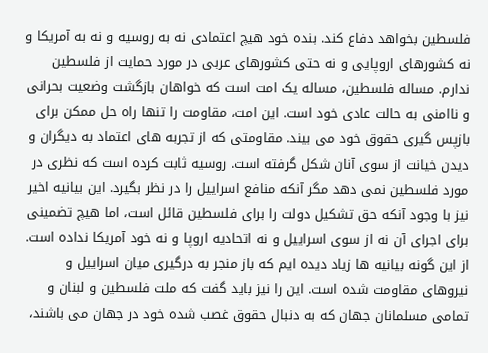فلسطین بخواهد دفاع کند. بنده خود هیچ اعتمادى نه به روسیه و نه به آمریکا و نه کشورهاى اروپایى و نه حتى کشورهاى عربى در مورد حمایت از فلسطین ندارم. مساله فلسطین، مساله یک امت است که خواهان بازگشت وضعیت بحرانى و ناامنى به حالت عادى خود است. این امت، مقاومت را تنها راه حل ممکن براى بازپس گیرى حقوق خود مى بیند. مقاومتى که از تجربه هاى اعتماد به دیگران و دیدن خیانت از سوى آنان شکل گرفته است. روسیه ثابت کرده است که نظرى در مورد فلسطین نمى دهد مگر آنکه منافع اسراییل را در نظر بگیرد. این بیانیه اخیر نیز با وجود آنکه حق تشکیل دولت را براى فلسطین قائل است، اما هیچ تضمینى براى اجراى آن نه از سوى اسراییل و نه اتحادیه اروپا و نه خود آمریکا نداده است. از این گونه بیانیه ها زیاد دیده ایم که باز منجر به درگیرى میان اسراییل و نیروهاى مقاومت شده است. این را نیز باید گفت که ملت فلسطین و لبنان و تمامى مسلمانان جهان که به دنبال حقوق غصب شده خود در جهان مى باشند،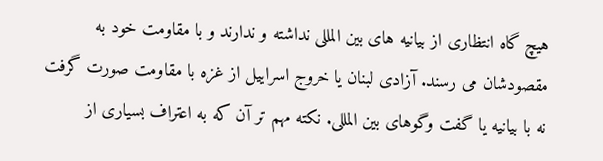هیچ گاه انتظارى از بیانیه هاى بین المللى نداشته و ندارند و با مقاومت خود به مقصودشان مى رسند. آزادى لبنان یا خروج اسراییل از غزه با مقاومت صورت گرفت نه با بیانیه یا گفت وگوهاى بین المللى. نکته مهم تر آن که به اعتراف بسیارى از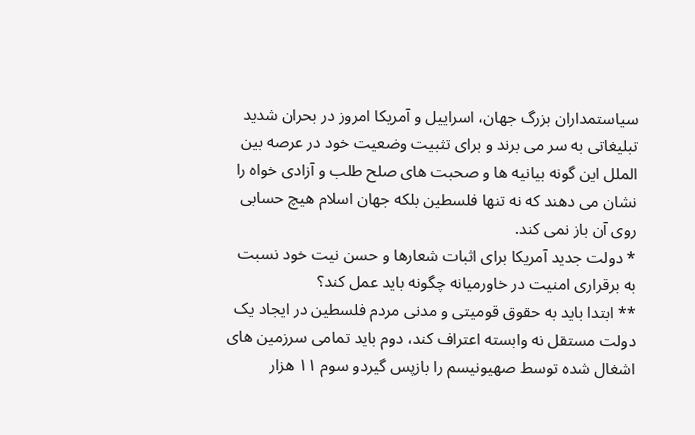سیاستمداران بزرگ جهان، اسراییل و آمریکا امروز در بحران شدید تبلیغاتى به سر مى برند و براى تثبیت وضعیت خود در عرصه بین الملل این گونه بیانیه ها و صحبت هاى صلح طلب و آزادى خواه را نشان مى دهند که نه تنها فلسطین بلکه جهان اسلام هیچ حسابى روى آن باز نمى کند.
* دولت جدید آمریکا براى اثبات شعارها و حسن نیت خود نسبت به برقرارى امنیت در خاورمیانه چگونه باید عمل کند؟
** ابتدا باید به حقوق قومیتى و مدنى مردم فلسطین در ایجاد یک دولت مستقل نه وابسته اعتراف کند، دوم باید تمامى سرزمین هاى اشغال شده توسط صهیونیسم را بازپس گیردو سوم ۱۱ هزار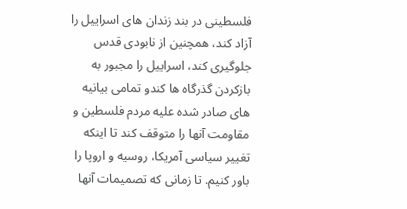فلسطینى در بند زندان هاى اسراییل را آزاد کند، همچنین از نابودى قدس جلوگیرى کند، اسراییل را مجبور به بازکردن گذرگاه ها کندو تمامى بیانیه هاى صادر شده علیه مردم فلسطین و مقاومت آنها را متوقف کند تا اینکه تغییر سیاسى آمریکا، روسیه و اروپا را باور کنیم. تا زمانى که تصمیمات آنها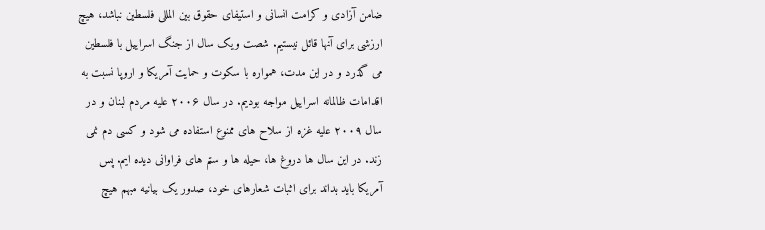ضامن آزادى و کرامت انسانى و استیفاى حقوق بین المللى فلسطین نباشد، هیچ ارزشى براى آنها قائل نیستیم. شصت ویک سال از جنگ اسراییل با فلسطین مى گذرد و در این مدت، همواره با سکوت و حمایت آمریکا و اروپا نسبت به اقدامات ظالمانه اسراییل مواجه بودیم. در سال ۲۰۰۶ علیه مردم لبنان و در سال ۲۰۰۹ علیه غزه از سلاح هاى ممنوع استفاده مى شود و کسى دم نمى زند. در این سال ها دروغ ها، حیله ها و ستم هاى فراوانى دیده ایم. پس آمریکا باید بداند براى اثبات شعارهاى خود، صدور یک بیانیه مبهم هیچ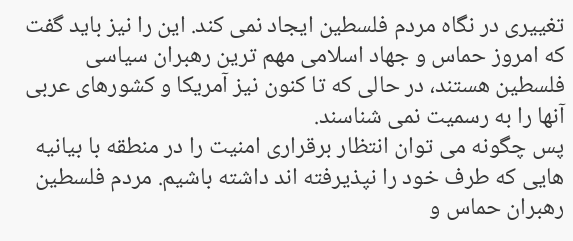تغییرى در نگاه مردم فلسطین ایجاد نمى کند. این را نیز باید گفت که امروز حماس و جهاد اسلامى مهم ترین رهبران سیاسى فلسطین هستند، در حالى که تا کنون نیز آمریکا و کشورهاى عربى آنها را به رسمیت نمى شناسند.
پس چگونه مى توان انتظار برقرارى امنیت را در منطقه با بیانیه هایى که طرف خود را نپذیرفته اند داشته باشیم. مردم فلسطین رهبران حماس و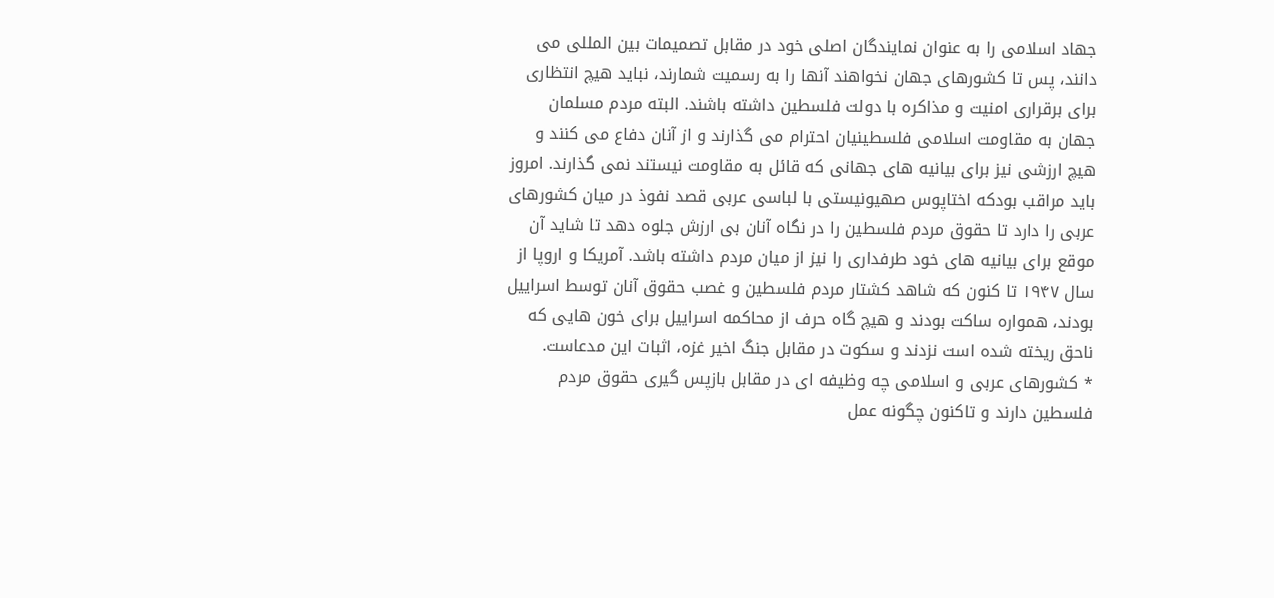جهاد اسلامى را به عنوان نمایندگان اصلى خود در مقابل تصمیمات بین المللى مى دانند، پس تا کشورهاى جهان نخواهند آنها را به رسمیت شمارند، نباید هیچ انتظارى براى برقرارى امنیت و مذاکره با دولت فلسطین داشته باشند. البته مردم مسلمان جهان به مقاومت اسلامى فلسطینیان احترام مى گذارند و از آنان دفاع مى کنند و هیچ ارزشى نیز براى بیانیه هاى جهانى که قائل به مقاومت نیستند نمى گذارند. امروز باید مراقب بودکه اختاپوس صهیونیستى با لباسى عربى قصد نفوذ در میان کشورهاى عربى را دارد تا حقوق مردم فلسطین را در نگاه آنان بى ارزش جلوه دهد تا شاید آن موقع براى بیانیه هاى خود طرفدارى را نیز از میان مردم داشته باشد. آمریکا و اروپا از سال ۱۹۴۷ تا کنون که شاهد کشتار مردم فلسطین و غصب حقوق آنان توسط اسراییل بودند، همواره ساکت بودند و هیچ گاه حرف از محاکمه اسراییل براى خون هایى که ناحق ریخته شده است نزدند و سکوت در مقابل جنگ اخیر غزه، اثبات این مدعاست.
* کشورهاى عربى و اسلامى چه وظیفه اى در مقابل بازپس گیرى حقوق مردم فلسطین دارند و تاکنون چگونه عمل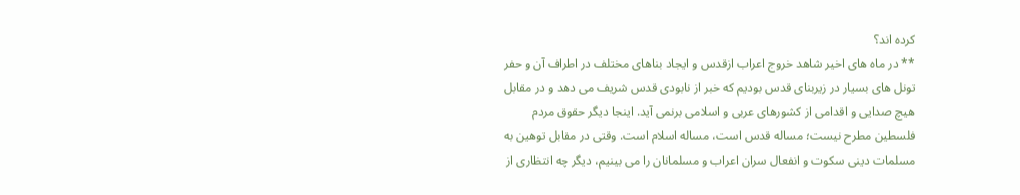کرده اند؟
** در ماه هاى اخیر شاهد خروج اعراب ازقدس و ایجاد بناهاى مختلف در اطراف آن و حفر تونل هاى بسیار در زیربناى قدس بودیم که خبر از نابودى قدس شریف مى دهد و در مقابل هیچ صدایى و اقدامى از کشورهاى عربى و اسلامى برنمى آید. اینجا دیگر حقوق مردم فلسطین مطرح نیست؛ مساله قدس است، مساله اسلام است. وقتى در مقابل توهین به مسلمات دینى سکوت و انفعال سران اعراب و مسلمانان را مى بینیم، دیگر چه انتظارى از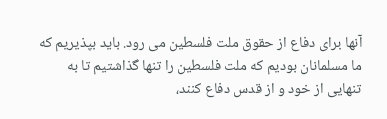آنها براى دفاع از حقوق ملت فلسطین مى رود. باید بپذیریم که ما مسلمانان بودیم که ملت فلسطین را تنها گذاشتیم تا به تنهایى از خود و از قدس دفاع کنند،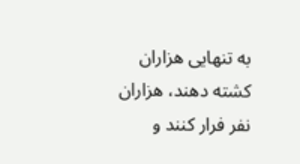به تنهایى هزاران کشته دهند، هزاران نفر فرار کنند و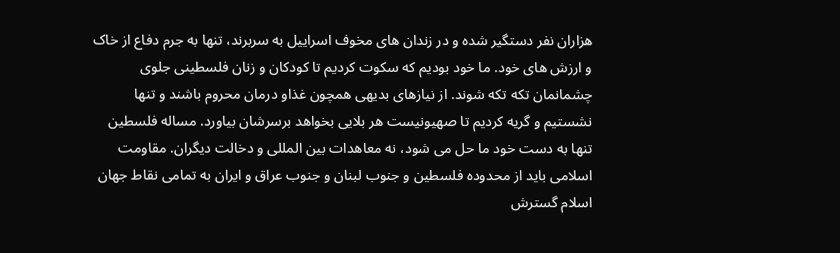هزاران نفر دستگیر شده و در زندان هاى مخوف اسراییل به سربرند، تنها به جرم دفاع از خاک و ارزش هاى خود. ما خود بودیم که سکوت کردیم تا کودکان و زنان فلسطینى جلوى چشمانمان تکه تکه شوند. از نیازهاى بدیهى همچون غذاو درمان محروم باشند و تنها نشستیم و گریه کردیم تا صهیونیست هر بلایى بخواهد برسرشان بیاورد. مساله فلسطین تنها به دست خود ما حل مى شود، نه معاهدات بین المللى و دخالت دیگران. مقاومت اسلامى باید از محدوده فلسطین و جنوب لبنان و جنوب عراق و ایران به تمامى نقاط جهان اسلام گسترش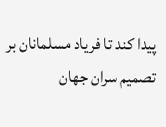پیدا کند تا فریاد مسلمانان بر تصمیم سران جهان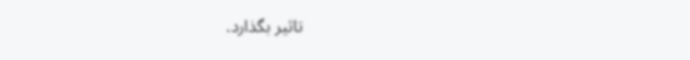تاثیر بگذارد.